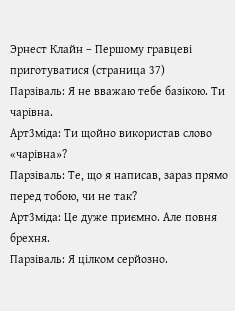Эрнест Клайн – Першому гравцеві приготуватися (страница 37)
Парзіваль: Я не вважаю тебе базікою. Ти чарівна.
Арт3міда: Ти щойно використав слово «чарівна»?
Парзіваль: Те, що я написав, зараз прямо перед тобою, чи не так?
Арт3міда: Це дуже приємно. Але повня брехня.
Парзіваль: Я цілком серйозно.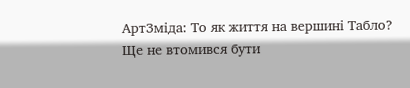Арт3міда: То як життя на вершині Табло? Ще не втомився бути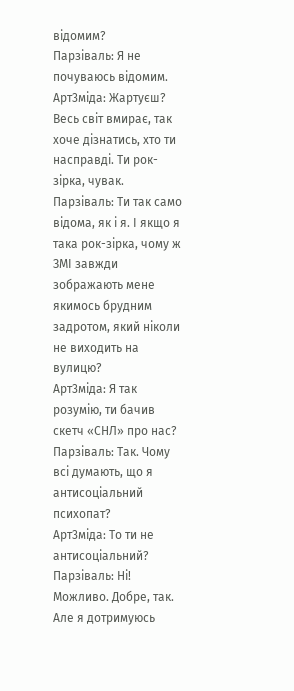відомим?
Парзіваль: Я не почуваюсь відомим.
Арт3міда: Жартуєш? Весь світ вмирає, так хоче дізнатись, хто ти насправді. Ти рок-зірка, чувак.
Парзіваль: Ти так само відома, як і я. І якщо я така рок-зірка, чому ж ЗМІ завжди зображають мене якимось брудним задротом, який ніколи не виходить на вулицю?
Арт3міда: Я так розумію, ти бачив скетч «СНЛ» про нас?
Парзіваль: Так. Чому всі думають, що я антисоціальний психопат?
Арт3міда: То ти не антисоціальний?
Парзіваль: Ні! Можливо. Добре, так. Але я дотримуюсь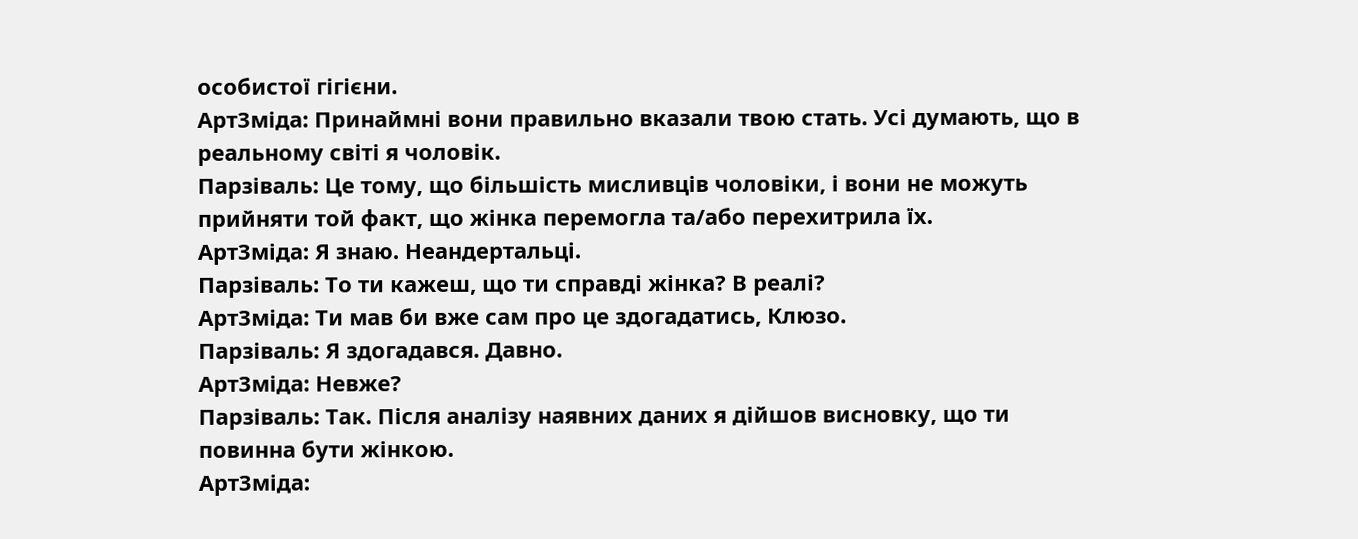особистої гігієни.
Арт3міда: Принаймні вони правильно вказали твою стать. Усі думають, що в реальному світі я чоловік.
Парзіваль: Це тому, що більшість мисливців чоловіки, і вони не можуть прийняти той факт, що жінка перемогла та/або перехитрила їх.
Арт3міда: Я знаю. Неандертальці.
Парзіваль: То ти кажеш, що ти справді жінка? В реалі?
Арт3міда: Ти мав би вже сам про це здогадатись, Клюзо.
Парзіваль: Я здогадався. Давно.
Арт3міда: Невже?
Парзіваль: Так. Після аналізу наявних даних я дійшов висновку, що ти повинна бути жінкою.
Арт3міда: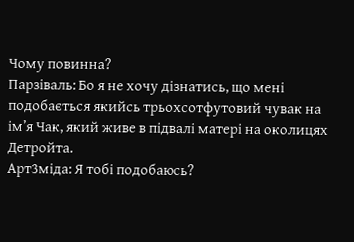Чому повинна?
Парзіваль: Бо я не хочу дізнатись, що мені подобається якийсь трьохсотфутовий чувак на ім’я Чак, який живе в підвалі матері на околицях Детройта.
Арт3міда: Я тобі подобаюсь?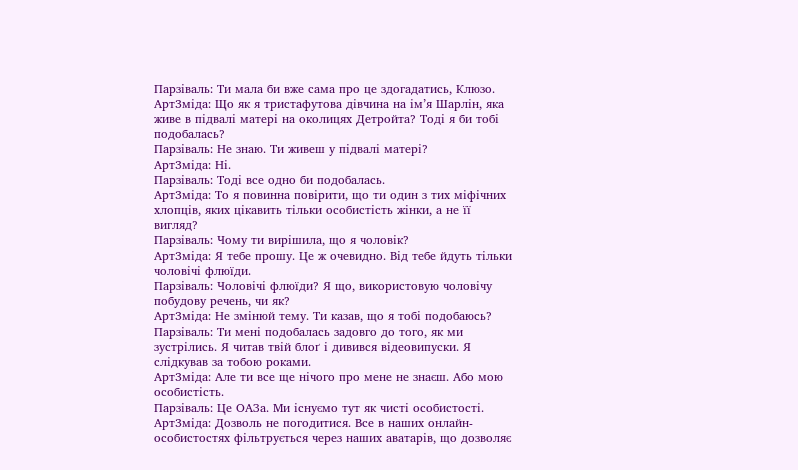Парзіваль: Ти мала би вже сама про це здогадатись, Клюзо.
Арт3міда: Що як я тристафутова дівчина на ім’я Шарлін, яка живе в підвалі матері на околицях Детройта? Тоді я би тобі подобалась?
Парзіваль: Не знаю. Ти живеш у підвалі матері?
Арт3міда: Ні.
Парзіваль: Тоді все одно би подобалась.
Арт3міда: То я повинна повірити, що ти один з тих міфічних хлопців, яких цікавить тільки особистість жінки, а не її вигляд?
Парзіваль: Чому ти вирішила, що я чоловік?
Арт3міда: Я тебе прошу. Це ж очевидно. Від тебе йдуть тільки чоловічі флюїди.
Парзіваль: Чоловічі флюїди? Я що, використовую чоловічу побудову речень, чи як?
Арт3міда: Не змінюй тему. Ти казав, що я тобі подобаюсь?
Парзіваль: Ти мені подобалась задовго до того, як ми зустрілись. Я читав твій блоґ і дивився відеовипуски. Я слідкував за тобою роками.
Арт3міда: Але ти все ще нічого про мене не знаєш. Або мою особистість.
Парзіваль: Це ОАЗа. Ми існуємо тут як чисті особистості.
Арт3міда: Дозволь не погодитися. Все в наших онлайн-особистостях фільтрується через наших аватарів, що дозволяє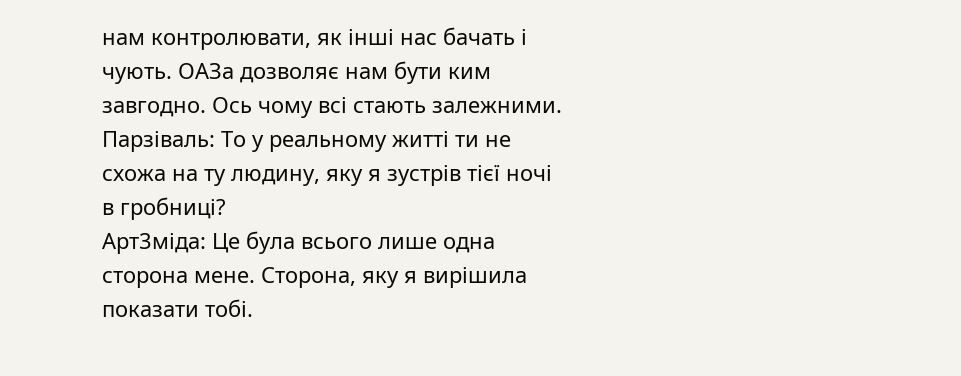нам контролювати, як інші нас бачать і чують. ОАЗа дозволяє нам бути ким завгодно. Ось чому всі стають залежними.
Парзіваль: То у реальному житті ти не схожа на ту людину, яку я зустрів тієї ночі в гробниці?
Арт3міда: Це була всього лише одна сторона мене. Сторона, яку я вирішила показати тобі.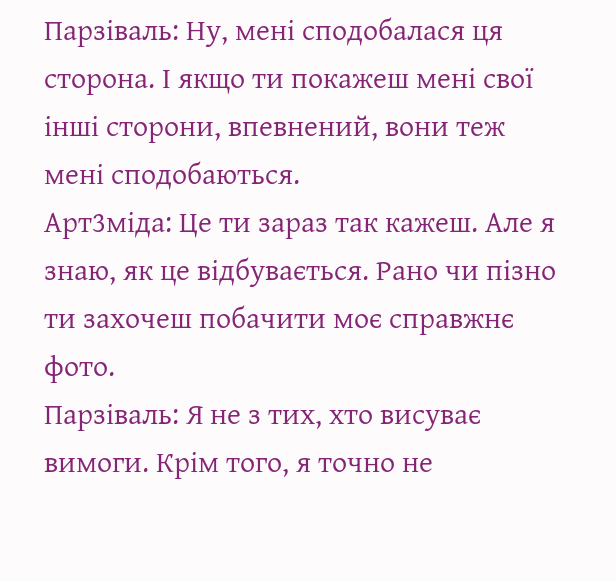Парзіваль: Ну, мені сподобалася ця сторона. І якщо ти покажеш мені свої інші сторони, впевнений, вони теж мені сподобаються.
Арт3міда: Це ти зараз так кажеш. Але я знаю, як це відбувається. Рано чи пізно ти захочеш побачити моє справжнє фото.
Парзіваль: Я не з тих, хто висуває вимоги. Крім того, я точно не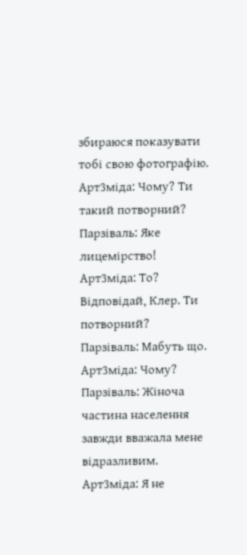збираюся показувати тобі свою фотографію.
Арт3міда: Чому? Ти такий потворний?
Парзіваль: Яке лицемірство!
Арт3міда: То? Відповідай, Клер. Ти потворний?
Парзіваль: Мабуть що.
Арт3міда: Чому?
Парзіваль: Жіноча частина населення завжди вважала мене відразливим.
Арт3міда: Я не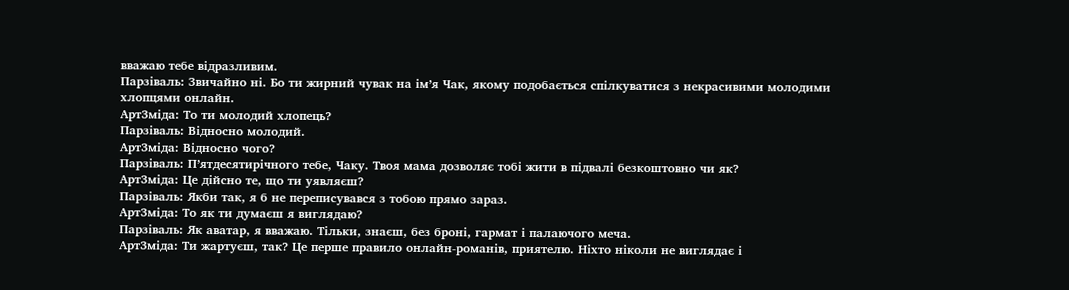вважаю тебе відразливим.
Парзіваль: Звичайно ні. Бо ти жирний чувак на ім’я Чак, якому подобається спілкуватися з некрасивими молодими хлопцями онлайн.
Арт3міда: То ти молодий хлопець?
Парзіваль: Відносно молодий.
Арт3міда: Відносно чого?
Парзіваль: П’ятдесятирічного тебе, Чаку. Твоя мама дозволяє тобі жити в підвалі безкоштовно чи як?
Арт3міда: Це дійсно те, що ти уявляєш?
Парзіваль: Якби так, я б не переписувався з тобою прямо зараз.
Арт3міда: То як ти думаєш я виглядаю?
Парзіваль: Як аватар, я вважаю. Тільки, знаєш, без броні, гармат і палаючого меча.
Арт3міда: Ти жартуєш, так? Це перше правило онлайн-романів, приятелю. Ніхто ніколи не виглядає і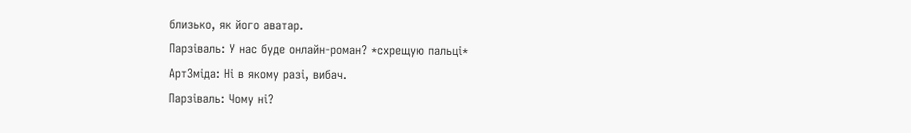близько, як його аватар.
Парзіваль: У нас буде онлайн-роман? *схрещую пальці*
Арт3міда: Ні в якому разі, вибач.
Парзіваль: Чому ні?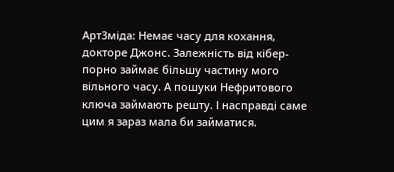Арт3міда: Немає часу для кохання, докторе Джонс. Залежність від кібер-порно займає більшу частину мого вільного часу. А пошуки Нефритового ключа займають решту. І насправді саме цим я зараз мала би займатися.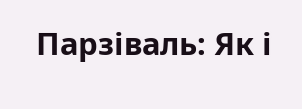Парзіваль: Як і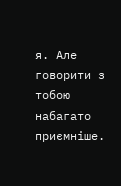я. Але говорити з тобою набагато приємніше.